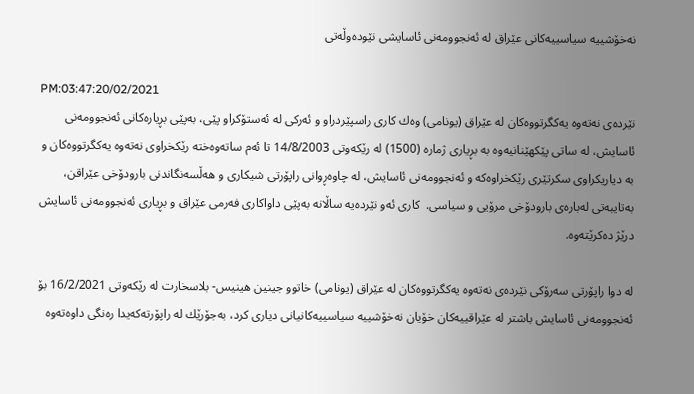نه‌خۆشییه‌ سیاسییه‌كانی عێراق له‌ ئه‌نجوومه‌نی ئاسایشی نێوده‌وڵه‌تی

PM:03:47:20/02/2021
نێرده‌ی نه‌ته‌وه‌ یه‌كگرتووه‌كان له‌ عێراق (یونامی) وه‌ك كاری راسپێردراو و ئه‌ركی له‌ ئه‌ستۆكراو پێی، به‌پێی بڕیاره‌كانی ئه‌نجوومه‌نی ئاسایش، له‌ ساتی پێكهێنانیه‌وه‌ به‌ بڕیاری ژماره‌ (1500) له‌ رێكه‌وتی 14/8/2003 تا ئه‌م ساته‌وه‌خته‌ رێكخراوی نه‌ته‌وه‌ یه‌كگرتووه‌كان و به‌ دیاریكراوی سكرتێری رێكخراوه‌كه‌ و ئه‌نجوومه‌نی ئاسایش، له‌ چاوه‌ڕوانی راپۆرتی شیكاری و هه‌ڵسه‌نگاندنی بارودۆخی عێراقن، به‌تایبه‌تی له‌باره‌ی بارودۆخی مرۆیی و سیاسی.  كاری ئه‌و نێرده‌یه‌ ساڵانه‌ به‌پێی داواكاری فه‌رمی عێراق و بڕیاری ئه‌نجوومه‌نی ئاسایش درێژ ده‌كرێته‌وه‌.

له‌ دوا راپۆرتی سه‌رۆكی نێرده‌ی نه‌ته‌وه‌ یه‌كگرتووه‌كان له‌ عێراق (یونامی) خاتوو جینین هینیس- بلاسخارت له‌ رێكه‌وتی 16/2/2021 بۆ ئه‌نجوومه‌نی ئاسایش‌ باشتر له‌ عێراقییه‌كان خۆیان نه‌خۆشییه‌ سیاسییه‌كانیانی دیاری كرد، به‌جۆرێك له‌ راپۆرته‌كه‌یدا ره‌نگی داوه‌ته‌وه‌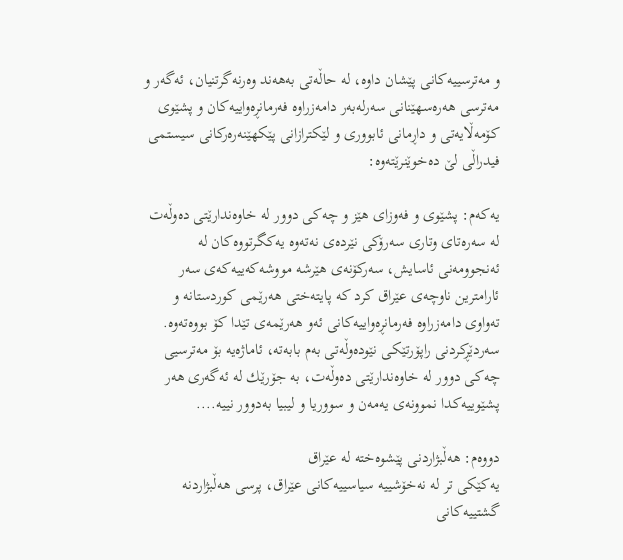و مه‌ترسییه‌كانی پێشان داوه‌، له‌ حاڵه‌تی به‌هه‌ند وه‌رنه‌گرتنیان، ئه‌گه‌ر و مه‌ترسی هه‌ره‌سهێنانی سه‌رله‌به‌ر دامه‌زراوه‌ فه‌رمانڕه‌واییه‌كان و پشێوی كۆمه‌ڵایه‌تی و داڕمانی ئابووری و لێكترازانی پێكهێنه‌ره‌ركانی سیستمی فیدراڵی لێ ده‌خوێنرێته‌وه‌:

یه‌كه‌م: پشێوی و فه‌وزای هێز و چه‌كی دوور له خاوه‌ندارێتی ده‌وڵه‌ت
له‌ سه‌ره‌تای وتاری سه‌رۆكی نێرده‌ی نه‌ته‌وه‌ یه‌كگرتووه‌كان له‌ ئه‌نجوومه‌نی ئاسایش، سه‌ر‌كۆنه‌ی هێرشه‌ مووشه‌كه‌ییه‌كه‌ی سه‌ر ئارامترین ناوچه‌ی عێراق كرد كه‌ پایته‌ختی هه‌رێمی كوردستانه‌ و ته‌واوی دامه‌زراوه‌ فه‌رمانڕه‌واییه‌كانی ئه‌و هه‌رێمه‌ی تێدا كۆ بووه‌ته‌وه‌‌. سه‌ردێڕكردنی راپۆرتێكی نێوده‌وڵه‌تی به‌م بابه‌ته،‌ ئاماژه‌یه‌ بۆ مه‌ترسیی چه‌كی دوور له‌ خاوه‌ندارێتی ده‌وڵه‌ت، به‌ جۆرێك له‌ ئه‌گه‌ری هه‌ر پشێوییه‌كدا نموونه‌ی یه‌مه‌ن و سووریا و لیبیا به‌دوور نییه‌....

دووه‌م: هه‌ڵبژاردنی پێشوه‌خته‌ له‌ عێراق
یه‌كێكی تر له‌ نه‌خۆشییه‌ سیاسییه‌كانی عێراق، پرسی هه‌ڵبژاردنه‌ گشتییه‌كانی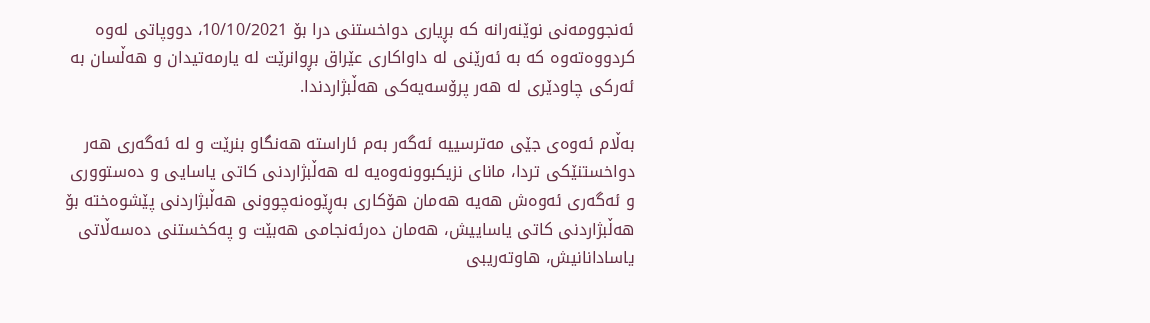ئه‌نجوومه‌نی نوێنه‌رانه‌ كه‌ بڕیاری دواخستنی درا بۆ 10/10/2021، دووپاتی له‌وه‌ كردووه‌ته‌وه‌ كه‌ به‌ ئه‌رێنی له‌ داواكاری عێراق بڕوانرێت له‌ یارمه‌تیدان و هه‌ڵسان به‌ ئه‌ركی چاودێری له‌ هه‌ر پرۆسه‌یه‌كی هه‌ڵبژاردندا.

به‌ڵام ئه‌وه‌ی جێی مه‌ترسییه‌ ئه‌گه‌ر به‌م ئاراسته‌ هه‌نگاو بنرێت و له‌ ئه‌گه‌ری هه‌ر دواخستنێكی تردا، مانای نزیكبوونه‌وه‌یه‌ له‌ هه‌ڵبژاردنی كاتی یاسایی و ده‌ستووری و ئه‌گه‌ری ئه‌وه‌ش هه‌یه‌ هه‌مان هۆكاری به‌ڕێوه‌نه‌چوونی هه‌ڵبژاردنی پێشوه‌خته‌ بۆ هه‌ڵبژاردنی كاتی یاساییش، هه‌مان ده‌رئه‌نجامی هه‌بێت و په‌كخستنی ده‌سه‌ڵاتی یاسادانانیش، هاوته‌ریبی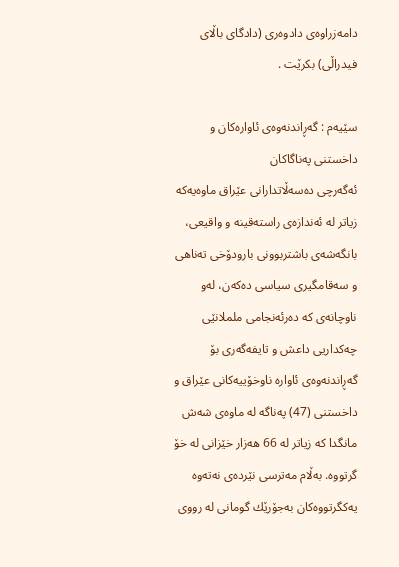دامه‌زراوه‌ی دادوه‌ری (دادگای باڵای فیدراڵی) بكرێت .

سێیه‌م : گه‌ڕاندنه‌وه‌ی ئاواره‌كان و داخستنی په‌ناگاكان
ئه‌گه‌رچی ده‌سه‌ڵاتدارانی عێراق ماوه‌یه‌كه‌ زیاتر له‌ ئه‌ندازه‌ی راسته‌قینه‌ و واقیعی، بانگه‌شه‌ی باشتربوونی بارودۆخی ته‌ناهی و سه‌قامگیری سیاسی ده‌كه‌ن، له‌و ناوچانه‌ی كه‌ ده‌رئه‌نجامی ململانێی چه‌كداریی داعش و تایفه‌گه‌ری بۆ گه‌ڕاندنه‌وه‌ی ئاواره‌ ناوخۆییه‌كانی عێراق و داخستنی (47) په‌ناگه‌ له‌ ماوه‌ی شه‌ش مانگدا كه‌ زیاتر له‌ 66 هه‌زار خێزانی له‌ خۆ گرتووه‌. به‌ڵام مه‌ترسی نێرده‌ی نه‌ته‌وه‌ یه‌كگرتووه‌كان به‌جۆرێك گومانی له‌ رووی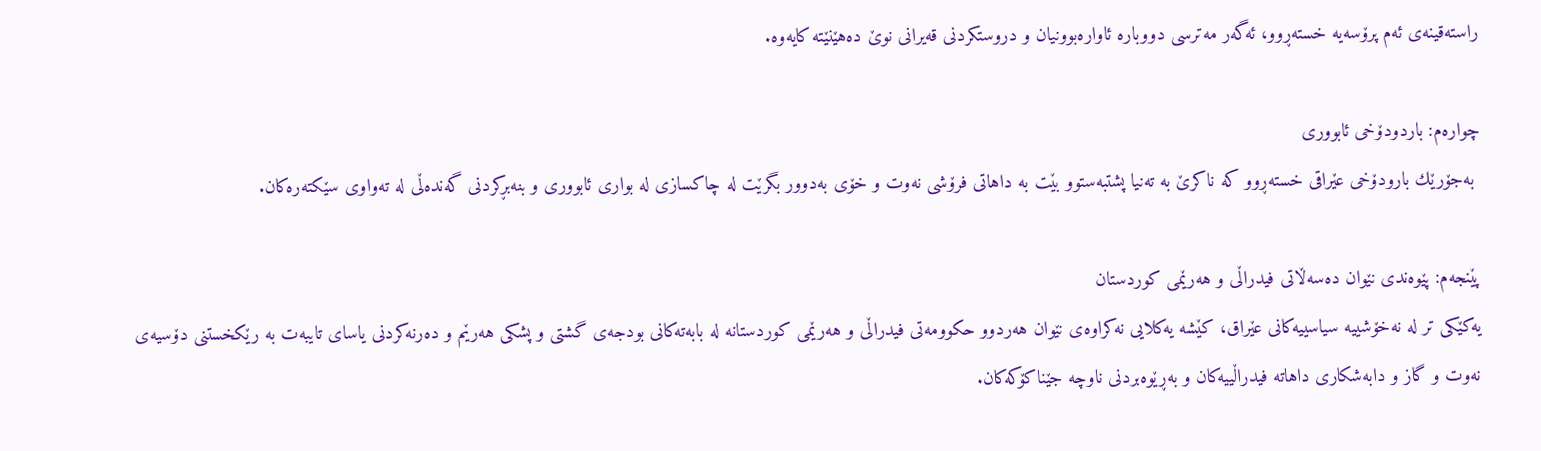راسته‌قینه‌ی ئه‌م پرۆسه‌یه‌ خسته‌ڕوو، ئه‌گه‌ر مه‌ترسی دووباره‌ ئاواره‌بوونیان و دروستكردنی قه‌یرانی نوێ ده‌هێنێته‌ كایه‌وه‌.

چواره‌م: باردودۆخی ئابووری
 به‌جۆرێك بارودۆخی عێراقی خسته‌ڕوو كه‌ ناكرێ به‌ ته‌نیا پشتبه‌ستوو بێت به‌ داهاتی فرۆشی نه‌وت و خۆی به‌دوور بگرێت له‌ چاكسازی له‌ بواری ئابووری و بنه‌بڕكردنی گه‌نده‌ڵی له‌ ته‌واوی سێكته‌ره‌كان.

پێنجه‌م: پێوه‌ندی نێوان ده‌سه‌ڵاتی فیدراڵی و هه‌رێمی كوردستان
یه‌كێكی تر له‌ نه‌خۆشییه‌ سیاسییه‌كانی عێراق، كێشه‌ یه‌كلایی نه‌كراوه‌ی نێوان هه‌ردوو حكوومه‌تی فیدراڵی و هه‌رێمی كوردستانه‌ له‌ بابه‌ته‌كانی بودجه‌ی گشتی و پشكی هه‌رێم و ده‌رنه‌كردنی یاسای تایبه‌ت به‌ رێكخستنی دۆسیه‌ی نه‌وت و گاز و دابه‌شكاری داهاته‌ فیدراڵییه‌كان و به‌ڕێوه‌بردنی ناوچه‌ جێناكۆكه‌كان.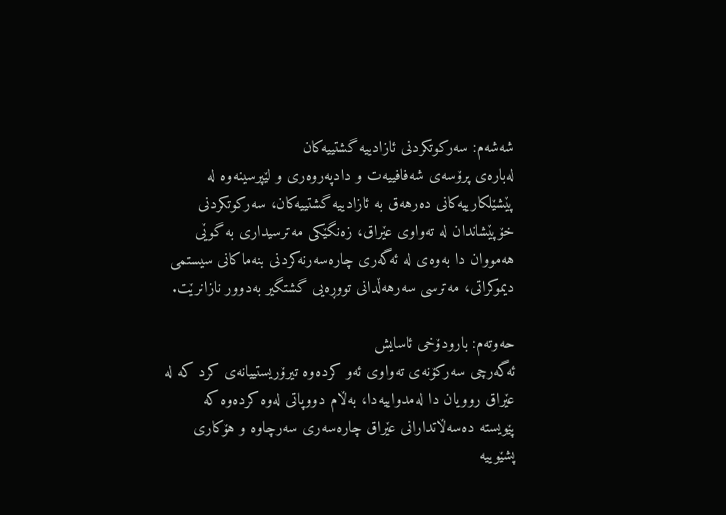شه‌شه‌م: سه‌ركوتكردنی ئازادییه‌ گشتییه‌كان
له‌باره‌ی پرۆسه‌ی شه‌فافییه‌ت و دادپه‌روه‌ری و لێپرسینه‌وه‌ له‌ پێشێلكارییه‌كانی ده‌رهه‌ق به‌ ئازادییه‌ گشتییه‌كان، سه‌ركوتكردنی خۆپێشاندان له‌ ته‌واوی عێراق، زه‌نگێكی مه‌ترسیداری به‌ گوێی هه‌مووان دا به‌وه‌ی له‌ ئه‌گه‌ری چاره‌سه‌رنه‌كردنی بنه‌ماكانی سیستمی دیموكراتی، مه‌ترسی سه‌رهه‌ڵدانی تووڕه‌یی گشتگیر به‌دوور نازانرێت.

حه‌وته‌م: بارودۆخی ئاسایش
ئه‌گه‌رچی سه‌ركۆنه‌ی ته‌واوی ئه‌و كرده‌وه‌ تیرۆریستییانه‌ی كرد كه‌ له‌ عێراق روویان دا له‌مدواییه‌دا، به‌ڵام دووپاتی له‌وه‌ كرده‌وه‌ كه‌ پێویسته‌ ده‌سه‌ڵاتدارانی عێراق چاره‌سه‌ری سه‌رچاوه‌ و هۆكاری پشێوییه‌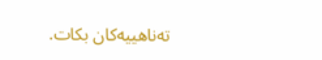ته‌ناهییه‌كان بكات.